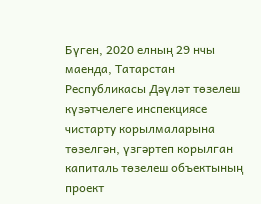Бүген, 2020 елның 29 нчы маенда, Татарстан Республикасы Дәүләт төзелеш күзәтчелеге инспекциясе чистарту корылмаларына төзелгән, үзгәртеп корылган капиталь төзелеш объектының проект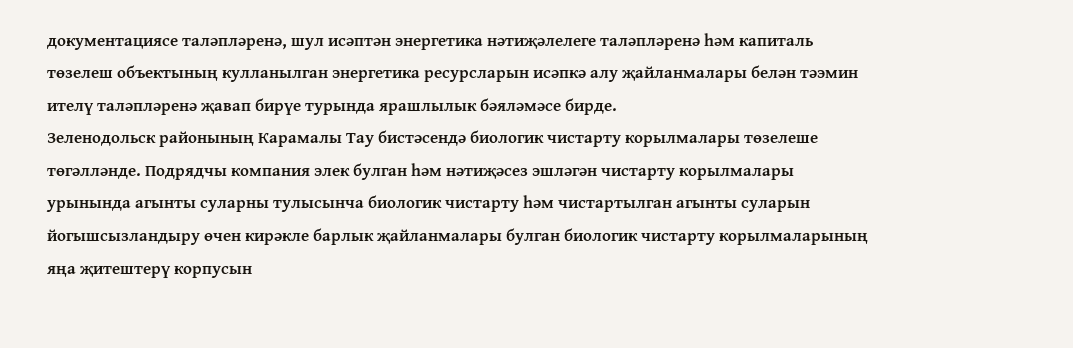документациясе таләпләренә, шул исәптән энергетика нәтиҗәлелеге таләпләренә һәм капиталь төзелеш объектының кулланылган энергетика ресурсларын исәпкә алу җайланмалары белән тәэмин ителү таләпләренә җавап бирүе турында ярашлылык бәяләмәсе бирде.
Зеленодольск районының Карамалы Тау бистәсендә биологик чистарту корылмалары төзелеше төгәлләнде. Подрядчы компания элек булган һәм нәтиҗәсез эшләгән чистарту корылмалары урынында агынты суларны тулысынча биологик чистарту һәм чистартылган агынты суларын йогышсызландыру өчен кирәкле барлык җайланмалары булган биологик чистарту корылмаларының яңа җитештерү корпусын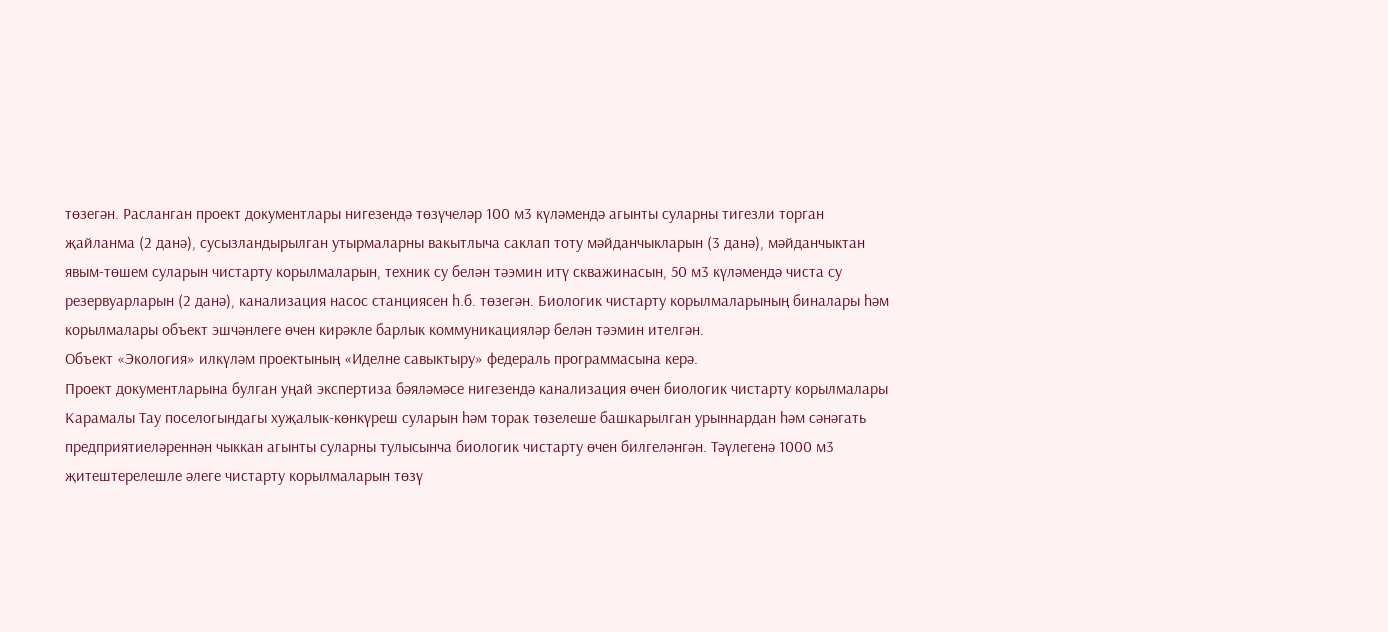төзегән. Расланган проект документлары нигезендә төзүчеләр 100 м3 күләмендә агынты суларны тигезли торган җайланма (2 данә), сусызландырылган утырмаларны вакытлыча саклап тоту мәйданчыкларын (3 данә), мәйданчыктан явым-төшем суларын чистарту корылмаларын, техник су белән тәэмин итү скважинасын, 50 м3 күләмендә чиста су резервуарларын (2 данә), канализация насос станциясен һ.б. төзегән. Биологик чистарту корылмаларының биналары һәм корылмалары объект эшчәнлеге өчен кирәкле барлык коммуникацияләр белән тәэмин ителгән.
Объект «Экология» илкүләм проектының «Иделне савыктыру» федераль программасына керә.
Проект документларына булган уңай экспертиза бәяләмәсе нигезендә канализация өчен биологик чистарту корылмалары Карамалы Тау поселогындагы хуҗалык-көнкүреш суларын һәм торак төзелеше башкарылган урыннардан һәм сәнәгать предприятиеләреннән чыккан агынты суларны тулысынча биологик чистарту өчен билгеләнгән. Тәүлегенә 1000 м3 җитештерелешле әлеге чистарту корылмаларын төзү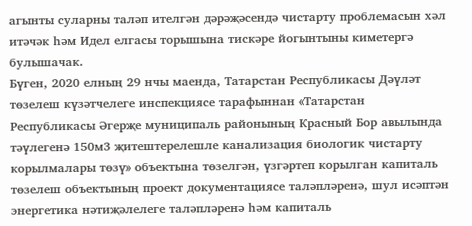агынты суларны таләп ителгән дәрәҗәсендә чистарту проблемасын хәл итәчәк һәм Идел елгасы торышына тискәре йогынтыны киметергә булышачак.
Бүген, 2020 елның 29 нчы маенда, Татарстан Республикасы Дәүләт төзелеш күзәтчелеге инспекциясе тарафыннан «Татарстан Республикасы Әгерҗе муниципаль районының Красный Бор авылында тәүлегенә 150м3 җитештерелешле канализация биологик чистарту корылмалары төзү» объектына төзелгән, үзгәртеп корылган капиталь төзелеш объектының проект документациясе таләпләренә, шул исәптән энергетика нәтиҗәлелеге таләпләренә һәм капиталь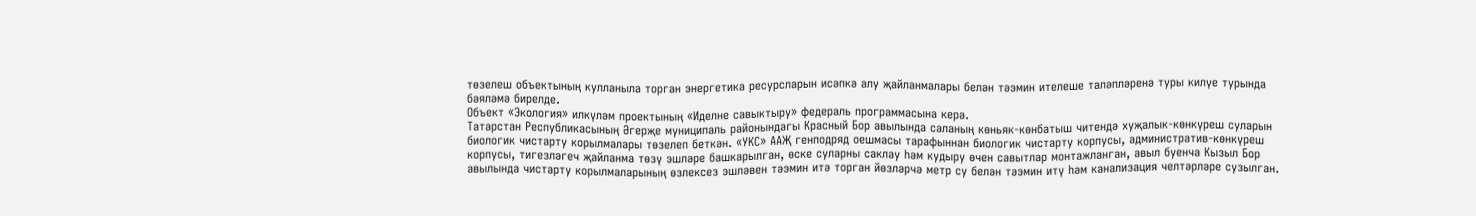төзелеш объектының кулланыла торган энергетика ресурсларын исәпкә алу җайланмалары белән тәэмин ителеше таләпләренә туры килүе турында бәяләмә бирелде.
Объект «Экология» илкүләм проектының «Иделне савыктыру» федераль программасына керә.
Татарстан Республикасының Әгерҗе муниципаль районындагы Красный Бор авылында саланың көньяк-көнбатыш читендә хуҗалык-көнкүреш суларын биологик чистарту корылмалары төзелеп беткән. «УКС» ААҖ генподряд оешмасы тарафыннан биологик чистарту корпусы, административ-көнкүреш корпусы, тигезләгеч җайланма төзү эшләре башкарылган, өске суларны саклау һәм кудыру өчен савытлар монтажланган, авыл буенча Кызыл Бор авылында чистарту корылмаларының өзлексез эшләвен тәэмин итә торган йөзләрчә метр су белән тәэмин итү һәм канализация челтәрләре сузылган.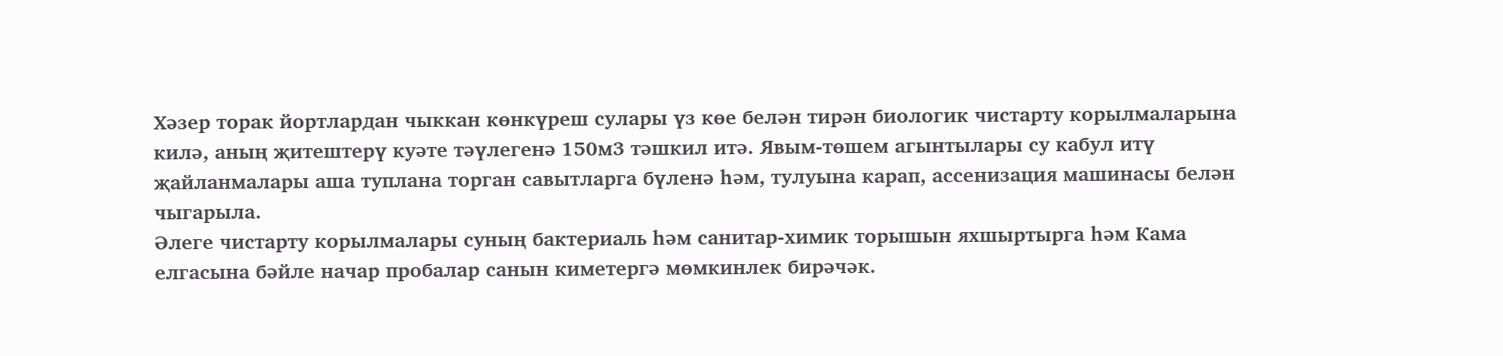Хәзер торак йортлардан чыккан көнкүреш сулары үз көе белән тирән биологик чистарту корылмаларына килә, аның җитештерү куәте тәүлегенә 150м3 тәшкил итә. Явым-төшем агынтылары су кабул итү җайланмалары аша туплана торган савытларга бүленә һәм, тулуына карап, ассенизация машинасы белән чыгарыла.
Әлеге чистарту корылмалары суның бактериаль һәм санитар-химик торышын яхшыртырга һәм Кама елгасына бәйле начар пробалар санын киметергә мөмкинлек бирәчәк.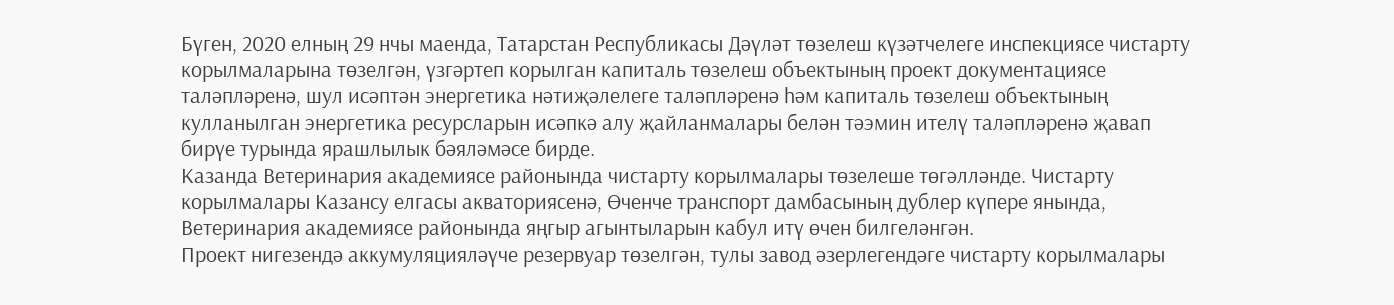Бүген, 2020 елның 29 нчы маенда, Татарстан Республикасы Дәүләт төзелеш күзәтчелеге инспекциясе чистарту корылмаларына төзелгән, үзгәртеп корылган капиталь төзелеш объектының проект документациясе таләпләренә, шул исәптән энергетика нәтиҗәлелеге таләпләренә һәм капиталь төзелеш объектының кулланылган энергетика ресурсларын исәпкә алу җайланмалары белән тәэмин ителү таләпләренә җавап бирүе турында ярашлылык бәяләмәсе бирде.
Казанда Ветеринария академиясе районында чистарту корылмалары төзелеше төгәлләнде. Чистарту корылмалары Казансу елгасы акваториясенә, Өченче транспорт дамбасының дублер күпере янында, Ветеринария академиясе районында яңгыр агынтыларын кабул итү өчен билгеләнгән.
Проект нигезендә аккумуляцияләүче резервуар төзелгән, тулы завод әзерлегендәге чистарту корылмалары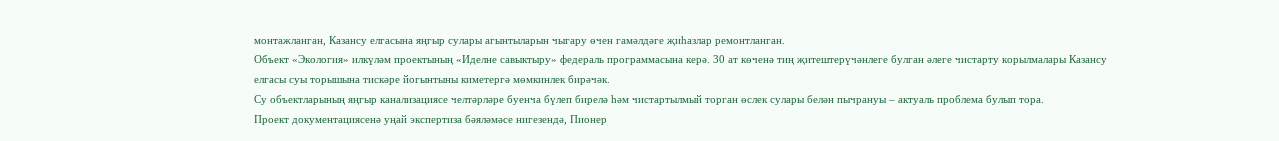монтажланган, Казансу елгасына яңгыр сулары агынтыларын чыгару өчен гамәлдәге җиһазлар ремонтланган.
Объект «Экология» илкүләм проектының «Иделне савыктыру» федераль программасына керә. 30 ат көченә тиң җитештерүчәнлеге булган әлеге чистарту корылмалары Казансу елгасы суы торышына тискәре йогынтыны киметергә мөмкинлек бирәчәк.
Су объектларының яңгыр канализациясе челтәрләре буенча бүлеп бирелә һәм чистартылмый торган өслек сулары белән пычрануы – актуаль проблема булып тора.
Проект документациясенә уңай экспертиза бәяләмәсе нигезендә, Пионер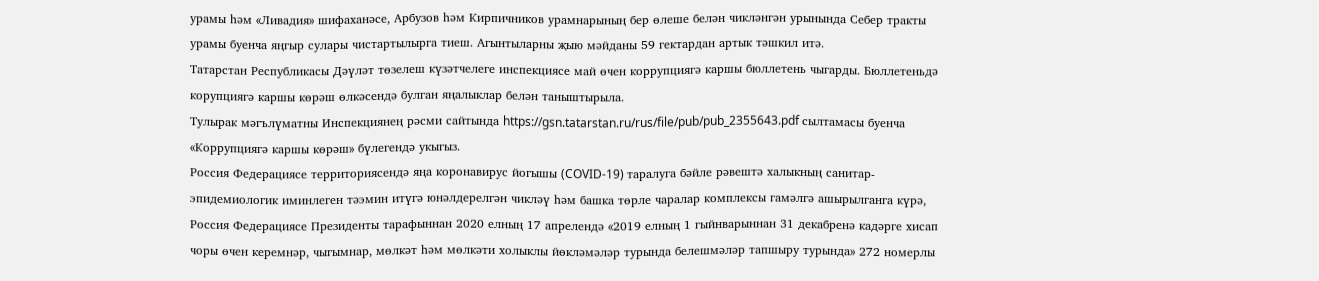урамы һәм «Ливадия» шифаханәсе, Арбузов һәм Кирпичников урамнарының бер өлеше белән чикләнгән урынында Себер тракты урамы буенча яңгыр сулары чистартылырга тиеш. Агынтыларны җыю мәйданы 59 гектардан артык тәшкил итә.
Татарстан Республикасы Дәүләт төзелеш күзәтчелеге инспекциясе май өчен коррупциягә каршы бюллетень чыгарды. Бюллетеньдә корупциягә каршы көрәш өлкәсендә булган яңалыклар белән таныштырыла.
Тулырак мәгълүматны Инспекциянең рәсми сайтында https://gsn.tatarstan.ru/rus/file/pub/pub_2355643.pdf сылтамасы буенча «Коррупциягә каршы көрәш» бүлегендә укыгыз.
Россия Федерациясе территориясендә яңа коронавирус йогышы (COVID-19) таралуга бәйле рәвештә халыкның санитар-эпидемиологик иминлеген тәэмин итүгә юнәлдерелгән чикләү һәм башка төрле чаралар комплексы гамәлгә ашырылганга күрә, Россия Федерациясе Президенты тарафыннан 2020 елның 17 апрелендә «2019 елның 1 гыйнварыннан 31 декабренә кадәрге хисап чоры өчен керемнәр, чыгымнар, мөлкәт һәм мөлкәти холыклы йөкләмәләр турында белешмәләр тапшыру турында» 272 номерлы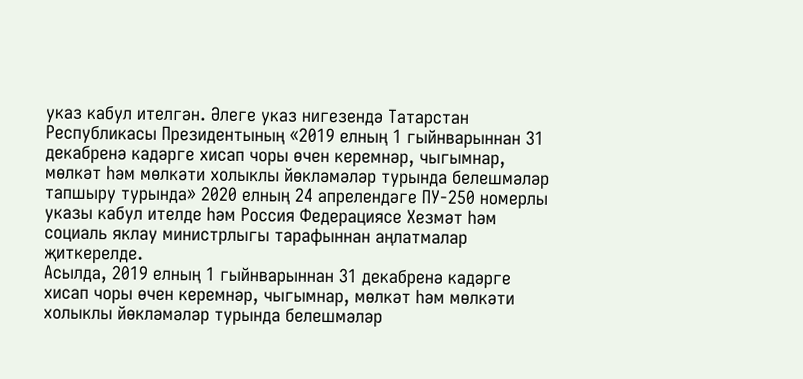указ кабул ителгән. Әлеге указ нигезендә Татарстан Республикасы Президентының «2019 елның 1 гыйнварыннан 31 декабренә кадәрге хисап чоры өчен керемнәр, чыгымнар, мөлкәт һәм мөлкәти холыклы йөкләмәләр турында белешмәләр тапшыру турында» 2020 елның 24 апрелендәге ПУ-250 номерлы указы кабул ителде һәм Россия Федерациясе Хезмәт һәм социаль яклау министрлыгы тарафыннан аңлатмалар җиткерелде.
Асылда, 2019 елның 1 гыйнварыннан 31 декабренә кадәрге хисап чоры өчен керемнәр, чыгымнар, мөлкәт һәм мөлкәти холыклы йөкләмәләр турында белешмәләр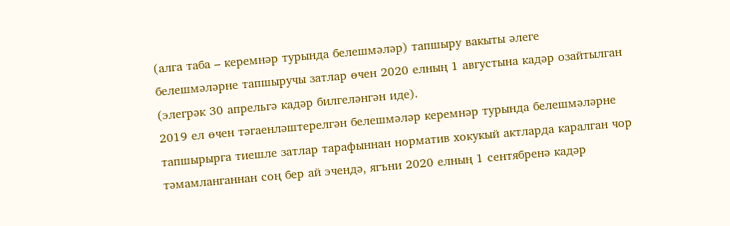(алга таба – керемнәр турында белешмәләр) тапшыру вакыты әлеге белешмәләрне тапшыручы затлар өчен 2020 елның 1 августына кадәр озайтылган (элегрәк 30 апрельгә кадәр билгеләнгән иде).
2019 ел өчен тәгаенләштерелгән белешмәләр керемнәр турында белешмәләрне тапшырырга тиешле затлар тарафыннан норматив хокукый актларда каралган чор тәмамланганнан соң бер ай эчендә, ягъни 2020 елның 1 сентябренә кадәр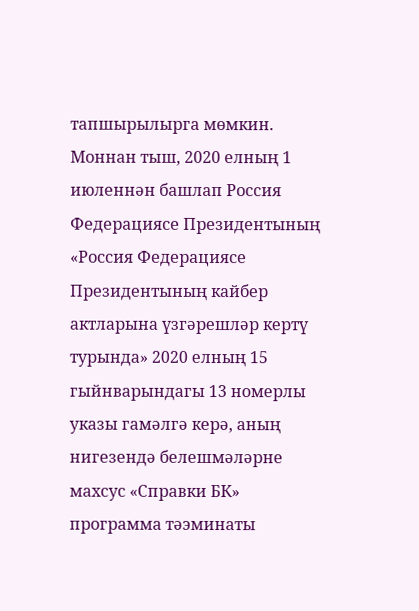тапшырылырга мөмкин.
Моннан тыш, 2020 елның 1 июленнән башлап Россия Федерациясе Президентының «Россия Федерациясе Президентының кайбер актларына үзгәрешләр кертү турында» 2020 елның 15 гыйнварындагы 13 номерлы указы гамәлгә керә, аның нигезендә белешмәләрне махсус «Справки БК» программа тәэминаты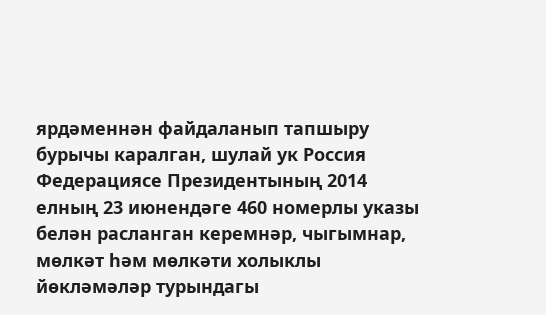ярдәменнән файдаланып тапшыру бурычы каралган, шулай ук Россия Федерациясе Президентының 2014 елның 23 июнендәге 460 номерлы указы белән расланган керемнәр, чыгымнар, мөлкәт һәм мөлкәти холыклы йөкләмәләр турындагы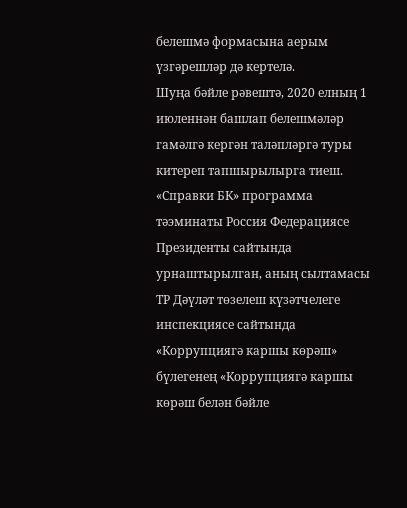белешмә формасына аерым үзгәрешләр дә кертелә.
Шуңа бәйле рәвештә, 2020 елның 1 июленнән башлап белешмәләр гамәлгә кергән таләпләргә туры китереп тапшырылырга тиеш.
«Справки БК» программа тәэминаты Россия Федерациясе Президенты сайтында урнаштырылган, аның сылтамасы ТР Дәүләт төзелеш күзәтчелеге инспекциясе сайтында «Коррупциягә каршы көрәш» бүлегенең «Коррупциягә каршы көрәш белән бәйле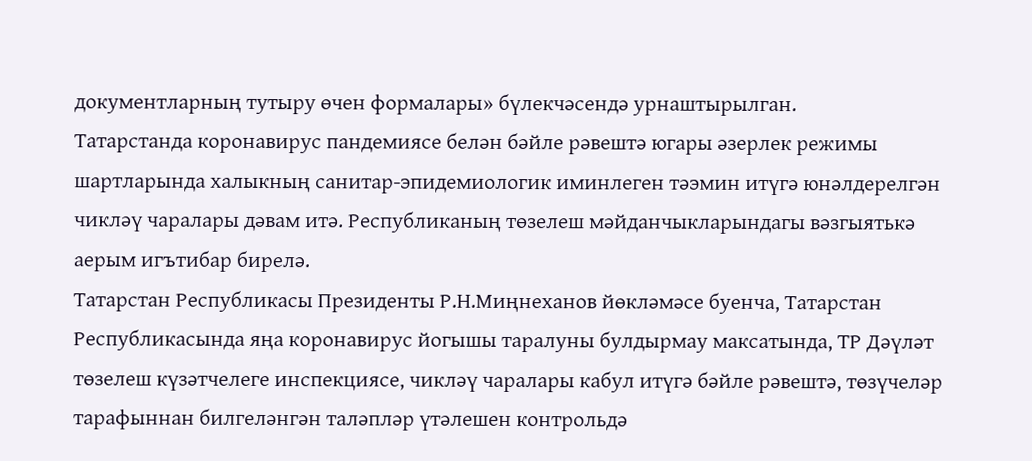документларның тутыру өчен формалары» бүлекчәсендә урнаштырылган.
Татарстанда коронавирус пандемиясе белән бәйле рәвештә югары әзерлек режимы шартларында халыкның санитар-эпидемиологик иминлеген тәэмин итүгә юнәлдерелгән чикләү чаралары дәвам итә. Республиканың төзелеш мәйданчыкларындагы вәзгыятькә аерым игътибар бирелә.
Татарстан Республикасы Президенты Р.Н.Миңнеханов йөкләмәсе буенча, Татарстан Республикасында яңа коронавирус йогышы таралуны булдырмау максатында, ТР Дәүләт төзелеш күзәтчелеге инспекциясе, чикләү чаралары кабул итүгә бәйле рәвештә, төзүчеләр тарафыннан билгеләнгән таләпләр үтәлешен контрольдә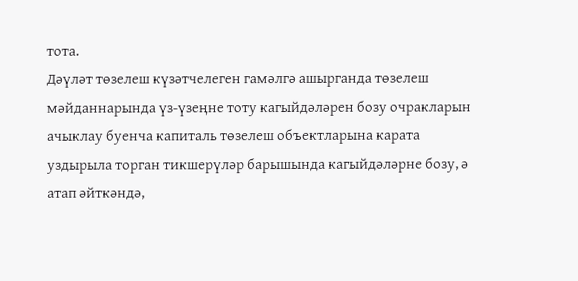тота.
Дәүләт төзелеш күзәтчелеген гамәлгә ашырганда төзелеш мәйданнарында үз-үзеңне тоту кагыйдәләрен бозу очракларын ачыклау буенча капиталь төзелеш объектларына карата уздырыла торган тикшерүләр барышында кагыйдәләрне бозу, ә атап әйткәндә,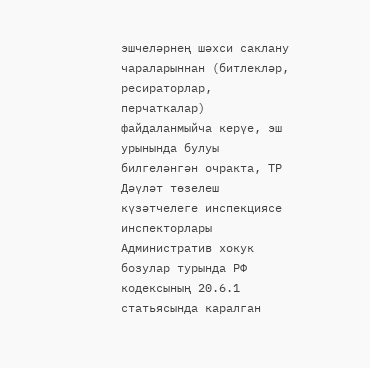эшчеләрнең шәхси саклану чараларыннан (битлекләр, ресираторлар, перчаткалар) файдаланмыйча керүе, эш урынында булуы билгеләнгән очракта, ТР Дәүләт төзелеш күзәтчелеге инспекциясе инспекторлары Административ хокук бозулар турында РФ кодексының 20.6.1 статьясында каралган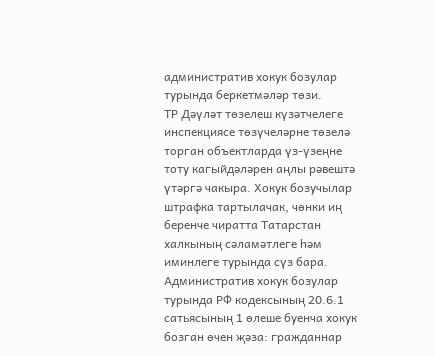административ хокук бозулар турында беркетмәләр төзи.
ТР Дәүләт төзелеш күзәтчелеге инспекциясе төзүчеләрне төзелә торган объектларда үз-үзеңне тоту кагыйдәләрен аңлы рәвештә үтәргә чакыра. Хокук бозучылар штрафка тартылачак, чөнки иң беренче чиратта Татарстан халкының сәламәтлеге һәм иминлеге турында сүз бара.
Административ хокук бозулар турында РФ кодексының 20.6.1 сатьясының 1 өлеше буенча хокук бозган өчен җәза: гражданнар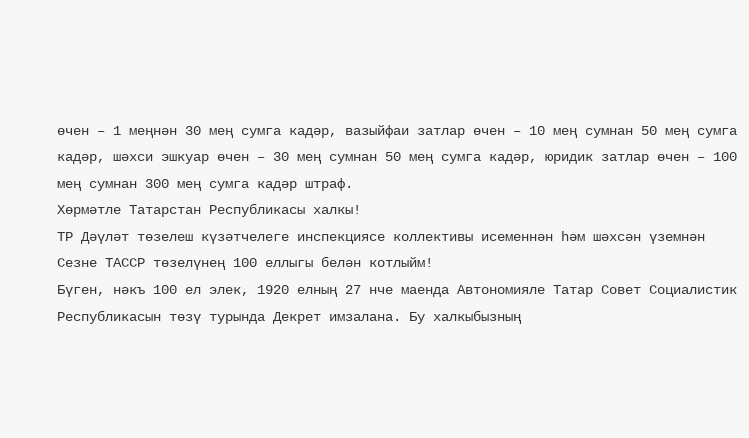өчен – 1 меңнән 30 мең сумга кадәр, вазыйфаи затлар өчен – 10 мең сумнан 50 мең сумга кадәр, шәхси эшкуар өчен – 30 мең сумнан 50 мең сумга кадәр, юридик затлар өчен – 100 мең сумнан 300 мең сумга кадәр штраф.
Хөрмәтле Татарстан Республикасы халкы!
ТР Дәүләт төзелеш күзәтчелеге инспекциясе коллективы исеменнән һәм шәхсән үземнән Сезне ТАССР төзелүнең 100 еллыгы белән котлыйм!
Бүген, нәкъ 100 ел элек, 1920 елның 27 нче маенда Автономияле Татар Совет Социалистик Республикасын төзү турында Декрет имзалана. Бу халкыбызның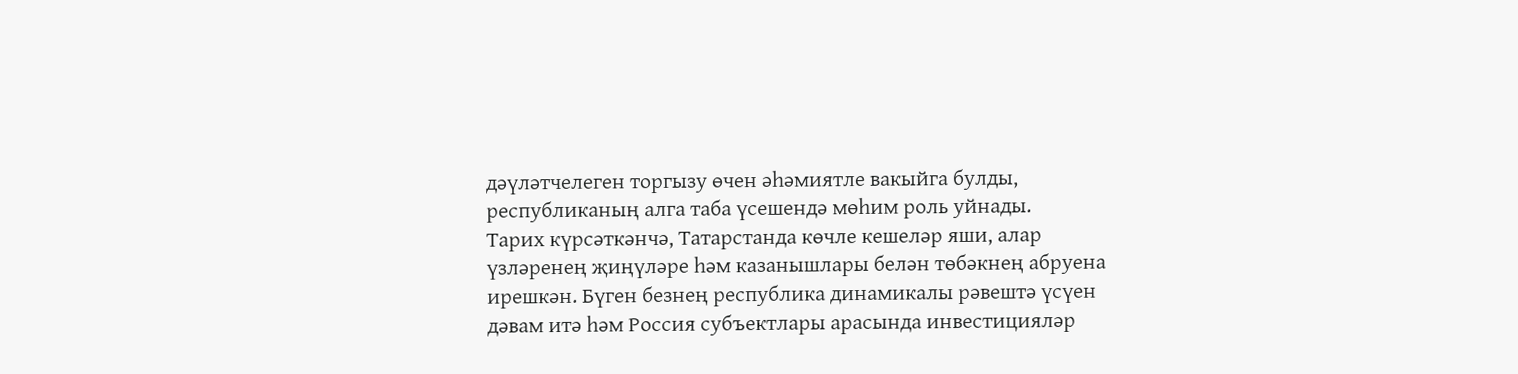дәүләтчелеген торгызу өчен әһәмиятле вакыйга булды, республиканың алга таба үсешендә мөһим роль уйнады.
Тарих күрсәткәнчә, Татарстанда көчле кешеләр яши, алар үзләренең җиңүләре һәм казанышлары белән төбәкнең абруена ирешкән. Бүген безнең республика динамикалы рәвештә үсүен дәвам итә һәм Россия субъектлары арасында инвестицияләр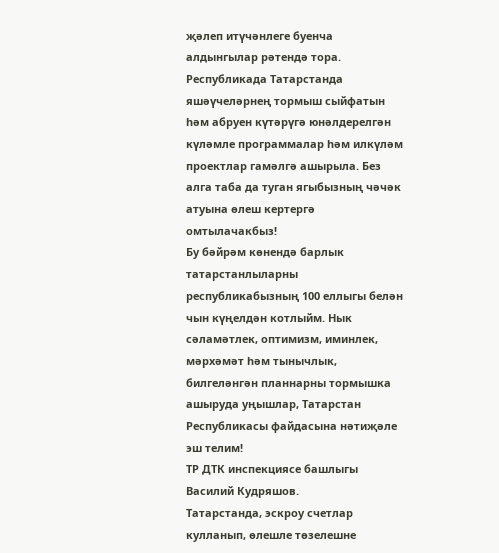җәлеп итүчәнлеге буенча алдынгылар рәтендә тора. Республикада Татарстанда яшәүчеләрнең тормыш сыйфатын һәм абруен күтәрүгә юнәлдерелгән күләмле программалар һәм илкүләм проектлар гамәлгә ашырыла. Без алга таба да туган ягыбызның чәчәк атуына өлеш кертергә омтылачакбыз!
Бу бәйрәм көнендә барлык татарстанлыларны республикабызның 100 еллыгы белән чын күңелдән котлыйм. Нык сәламәтлек, оптимизм, иминлек, мәрхәмәт һәм тынычлык, билгеләнгән планнарны тормышка ашыруда уңышлар, Татарстан Республикасы файдасына нәтиҗәле эш телим!
ТР ДТК инспекциясе башлыгы Василий Кудряшов.
Татарстанда, эскроу счетлар кулланып, өлешле төзелешне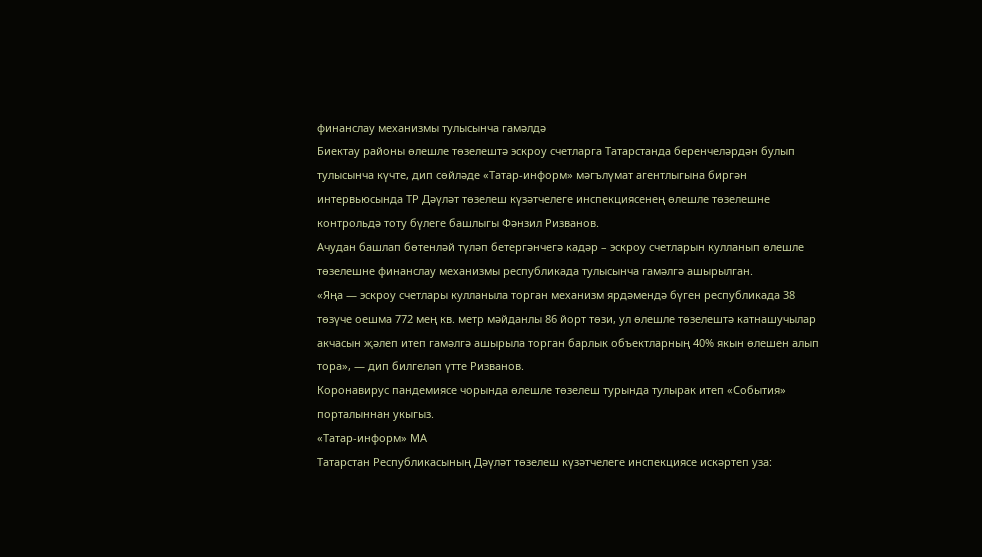финанслау механизмы тулысынча гамәлдә
Биектау районы өлешле төзелештә эскроу счетларга Татарстанда беренчеләрдән булып тулысынча күчте, дип сөйләде «Татар-информ» мәгълүмат агентлыгына биргән интервьюсында ТР Дәүләт төзелеш күзәтчелеге инспекциясенең өлешле төзелешне контрольдә тоту бүлеге башлыгы Фәнзил Ризванов.
Ачудан башлап бөтенләй түләп бетергәнчегә кадәр – эскроу счетларын кулланып өлешле төзелешне финанслау механизмы республикада тулысынча гамәлгә ашырылган.
«Яңа — эскроу счетлары кулланыла торган механизм ярдәмендә бүген республикада 38 төзүче оешма 772 мең кв. метр мәйданлы 86 йорт төзи, ул өлешле төзелештә катнашучылар акчасын җәлеп итеп гамәлгә ашырыла торган барлык объектларның 40% якын өлешен алып тора», — дип билгеләп үтте Ризванов.
Коронавирус пандемиясе чорында өлешле төзелеш турында тулырак итеп «События» порталыннан укыгыз.
«Татар-информ» МА
Татарстан Республикасының Дәүләт төзелеш күзәтчелеге инспекциясе искәртеп уза: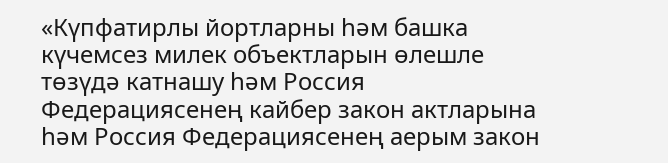«Күпфатирлы йортларны һәм башка күчемсез милек объектларын өлешле төзүдә катнашу һәм Россия Федерациясенең кайбер закон актларына һәм Россия Федерациясенең аерым закон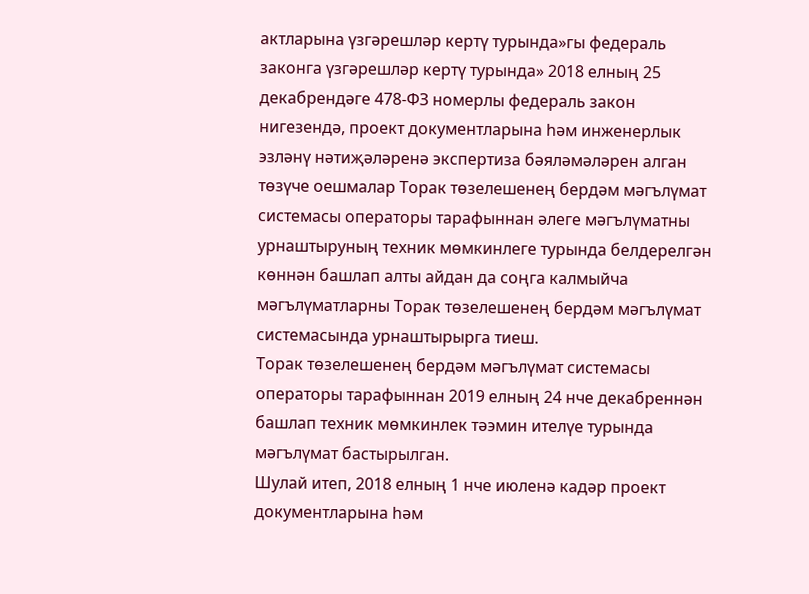актларына үзгәрешләр кертү турында»гы федераль законга үзгәрешләр кертү турында» 2018 елның 25 декабрендәге 478-ФЗ номерлы федераль закон нигезендә, проект документларына һәм инженерлык эзләнү нәтиҗәләренә экспертиза бәяләмәләрен алган төзүче оешмалар Торак төзелешенең бердәм мәгълүмат системасы операторы тарафыннан әлеге мәгълүматны урнаштыруның техник мөмкинлеге турында белдерелгән көннән башлап алты айдан да соңга калмыйча мәгълүматларны Торак төзелешенең бердәм мәгълүмат системасында урнаштырырга тиеш.
Торак төзелешенең бердәм мәгълүмат системасы операторы тарафыннан 2019 елның 24 нче декабреннән башлап техник мөмкинлек тәэмин ителүе турында мәгълүмат бастырылган.
Шулай итеп, 2018 елның 1 нче июленә кадәр проект документларына һәм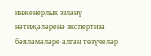инженерлык эзләнү нәтиҗәләренә экспертиза бәяләмәләре алган төзүчеләр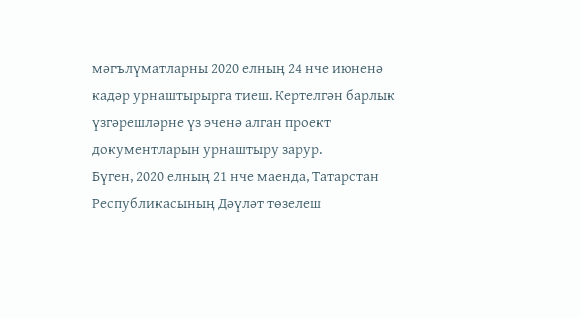мәгълүматларны 2020 елның 24 нче июненә кадәр урнаштырырга тиеш. Кертелгән барлык үзгәрешләрне үз эченә алган проект документларын урнаштыру зарур.
Бүген, 2020 елның 21 нче маенда, Татарстан Республикасының Дәүләт төзелеш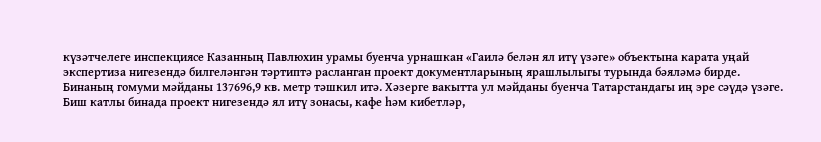күзәтчелеге инспекциясе Казанның Павлюхин урамы буенча урнашкан «Гаилә белән ял итү үзәге» объектына карата уңай экспертиза нигезендә билгеләнгән тәртиптә расланган проект документларының ярашлылыгы турында бәяләмә бирде.
Бинаның гомуми мәйданы 137696,9 кв. метр тәшкил итә. Хәзерге вакытта ул мәйданы буенча Татарстандагы иң эре сәүдә үзәге.
Биш катлы бинада проект нигезендә ял итү зонасы, кафе һәм кибетләр,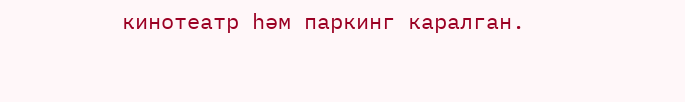кинотеатр һәм паркинг каралган.